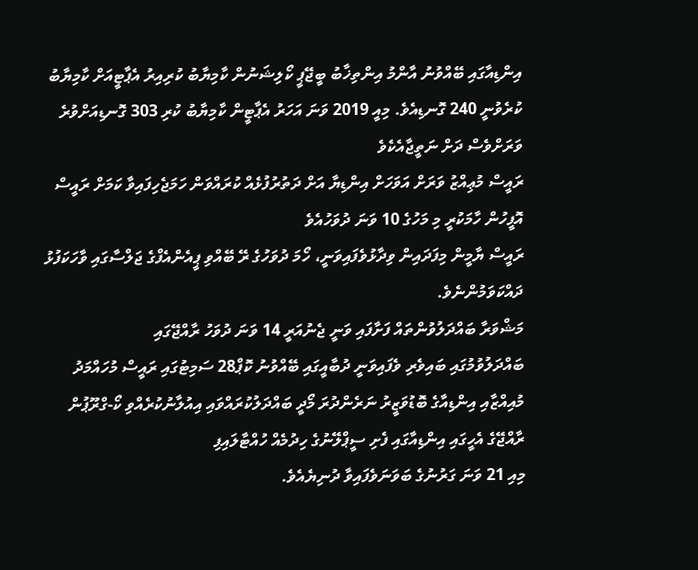އިންޑިއާގައި ބޭއްވުނު އާންމު އިންތިޚާބު ބީޖޭޕީ ކޯލިޝަނުން ކާމިޔާބު ކުރިއިރު އެޕާޓީއަށް ކާމިޔާބު ކުރެވުނީ 240 ގޮނޑިއެވެ. މިއީ 2019 ވަނަ އަހަރު އެޕާޓީން ކާމިޔާބު ކުރި 303 ގޮނޑިއަށްވުރެ ވަރަށްވެސް ދަށް ނަތީޖާއެކެވެ
ރައީސް މުޢިއްޒު ވަރަށް އަވަހަށް އިންޑިޔާ އަށް ދަތުރުފުޅެއް ކުރައްވަން ހަމަޖެހިފައިވާ ކަމަށް ރައީސް އޮފީހުން ހާމަކުރީ މި މަހުގެ 10 ވަނަ ދުވަހުއެވެ
ރައީސް ޔާމީން މިފަދައިން ވިދާޅުވެފައިވަނީ، ހޯމަ ދުވަހުގެ ރޭ ބޭއްވި ޕީއެންއެފްގެ ޖަލްސާގައި ވާހަކަފުޅު ދައްކަވަމުންނެވެ.
މަޝްވަރާ ބައްދަލުވުންތައް ފަށާފައި ވަނީ ޖެނުއަރީ 14 ވަނަ ދުވަހު ރާއްޖޭގައި
ބައްދަލުވުމުގައި ބައިވެރި ވެފައިވަނީ ދުބާއީގައި ބޭއްވުނު ކޮޕް28 ސަމިޓުގައި ރައީސް މުހައްމަދު މުއިއްޒާއި އިންޑިއާގެ ބޮޑުވަޒީރު ނަރެންދުރަ މޯދީ ބައްދަލުކުރައްވައި އިއުލާނުކުރެއްވި ކޯ-ގްރޫޕުން
ރާއްޖޭގެ އެހީގައި އިންޑިއާގައި ފެށި ސީޕްލޭނުގެ ހިދުމެއް ހުއްޓާލައިފި
މިއި 21 ވަނަ ގަރުނުގެ ބަވަނަވެފައިވާ ދުނިޔެއެވެ.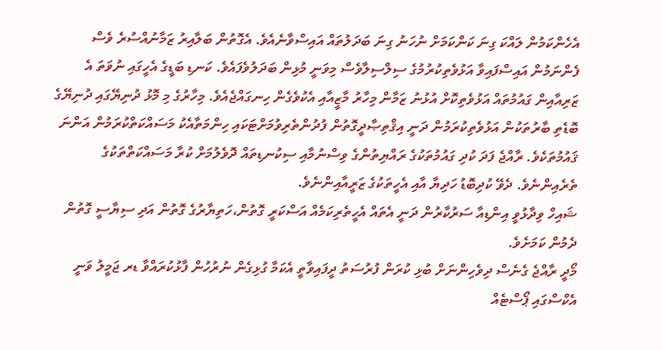އެހެންކަމުން ލައްކަ ގިނަ ކަންކަމަށް ނުހަނު ގިނަ ބަދަލުތައް އައިސްވާނެއެވެ. އެގޮތުން ބަލާއިރު ޒަމާނުއްސުރެ ވެސް ފެންނަމުން އައިސްފައިވާ އަޅުވެތިކުރުމުގެ ސިލްސިލާވެސް މިވަނީ މުޅިން ބަދަލުވެފައެވެ. ކަނޑި ބަޑީގެ އެހީގައި ނުވަތަ އެ ޒަރިއާއިން ގައުމުތައް އަޅުވެތިކޮށް އުޅުނު ޒަމާން މިހާރު މާޒީއާއި އެކުވެގެން ހިނގައްޖެއެވެ. މިހާރުގެ މި މޮޅު ދުނިޔޭގައި ދުނިޔޭގެ ބޮޑެތި ބާރުތަކުން އަޅުވެތިކުރަމުން ދަނީ އިޤްތިޞާދީގޮތުން ފުދުންތެރިވުމަށްޓަކައި ހިންމަތާއެކު މަސައްކަތްކުރަމުން އަންނަ ޤައުމުތަކެވެ. ރާއްޖެ ފަދަ ކުދި ގައުމުތަކުގެ ރައްޔިތުންގެ ވިސްނުމާއި ސިކުނޑިތައް ދޮވެލުމަށް ކުރާ މަސައްކަތްތަކުގެ ތެރެއިންނެވެ. ދެވޭ ކުދިބޮޑު ހަދިޔާ އާއި އެހީތަކުގެ ޒަރީއާއިންނެވެ.
ޝައިހް ވިދާޅުވީ އިންޑިއާ ސަރުކާރުން ދަނީ އެތައް އެހީތެރިކަމެއް އަސްކަރީ ގޮތުން،ހަތިޔާރުގެ ގޮތުން އަދި ސިޔާސީ ގޮތުން ދެމުން ކަމަށެވެ.
މޯދީ ރާއްޖެ ގެނެސް ދިވެހިންނަށް ބުޅި ކުރަން ފުރުސަތު ދީފައިވާތީ އެކަމާ ގުޅިގެން ނުރުހުން ފާޅުކުރައްވާ ޑރ ޖަމީލު ވަނީ އެކްސްގައި ޕޯސްޓެއް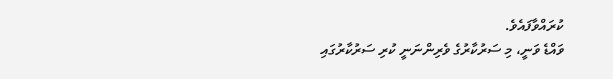ކުރައްވާފައެވެ.
ވައްޑެ ވަނީ، މި ސަރުކާރުގެ ވެރިންނަނީ ކުރި ސަރުކާރުގައި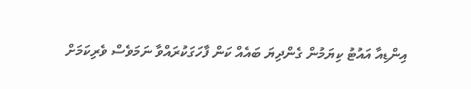އިންޑިއާ އައުޓު ކިޔަމުން ގެންދިޔަ ބައެއް ކަން ފާހަގަކުރައްވާ ނަމަވެސް ވެރިކަމަށް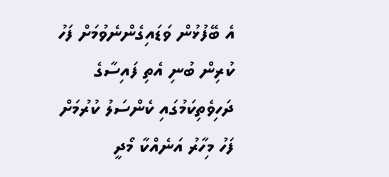އެ ބޭފުޅުން ވަޑައިގެންނެވުމަށް ފަހު ކުރިން ބުނި އެތި ފައިސާގެ ދަހިވެތިކަމުގައި ކެންސަލު ކުރުމަށް ފަހު މިހާރު އަނެއްކާ މޯދީ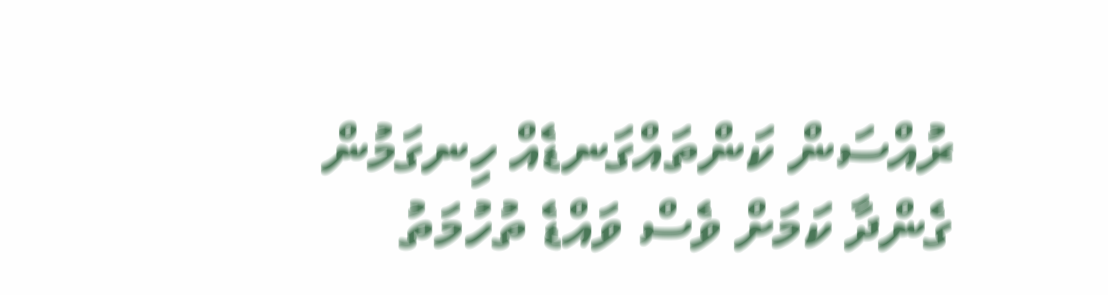ރުއްސަން ކަންތައްގަނޑެއް ހިނގަމުން ގެންދާ ކަމަށް ވެސް ވައްޑެ ތުހުމަތު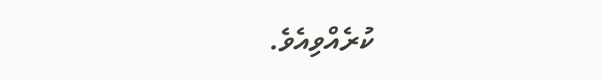ކުރެއްވިއެވެ.